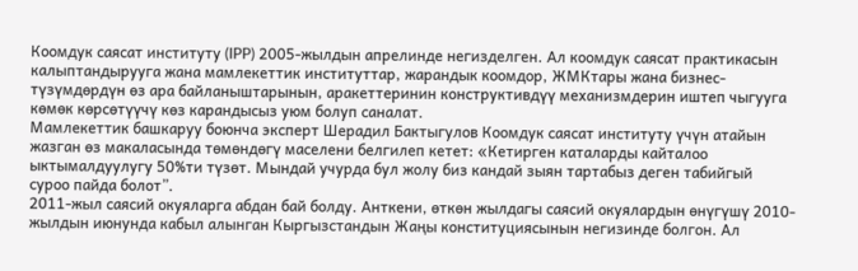Коомдук саясат институту (IPP) 2005-жылдын апрелинде негизделген. Ал коомдук саясат практикасын калыптандырууга жана мамлекеттик институттар, жарандык коомдор, ЖМКтары жана бизнес-түзүмдөрдүн өз ара байланыштарынын, аракеттеринин конструктивдүү механизмдерин иштеп чыгууга көмөк көрсөтүүчү көз карандысыз уюм болуп саналат.
Мамлекеттик башкаруу боюнча эксперт Шерадил Бактыгулов Коомдук саясат институту үчүн атайын жазган өз макаласында төмөндөгү маселени белгилеп кетет: «Кетирген каталарды кайталоо ыктымалдуулугу 50%ти түзөт. Мындай учурда бул жолу биз кандай зыян тартабыз деген табийгый суроо пайда болот”.
2011-жыл саясий окуяларга абдан бай болду. Анткени, өткөн жылдагы саясий окуялардын өнүгүшү 2010-жылдын июнунда кабыл алынган Кыргызстандын Жаңы конституциясынын негизинде болгон. Ал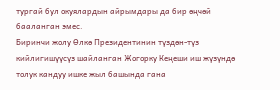тургай бул окуялардын айрымдары да бир өңчөй бааланган эмес.
Биринчи жолу Өлкө Президентинин түздөн-түз кийлигишүүсүз шайланган Жогорку Кеңеши иш жүзүндө толук кандуу ишке жыл башында гана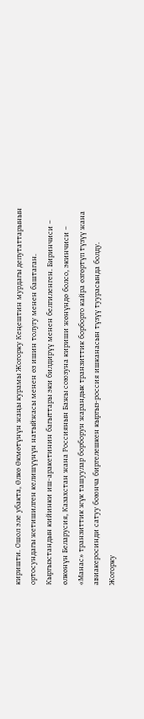киришти. Ошол эле убакта, Өлкө Өкмөтүнүн жаңы курамы Жогорку Кеңештин мурдагы депутаттарынын ортосундагы жетишилген келишүүнүн натыйжасы менен өз ишин толугу менен баштаган.
Кыргызстандын кийинки иш-аракетинин багыттары эки билдирүү менен белгиленген. Биринчиси – өлкөнүн Беларусия, Казахстан жана Россиянын Бажы союзуна кириши жөнүндө болсо, экинчиси – «Манас» транзиттик жүк ташуулар борборун жарандык транзиттик борборго кайра өзгөртүп түзүү жана авиакеросинди сатуу боюнча биргелешкен кыргыз-россия ишканасын түзүү туурасында болду.
Жогорку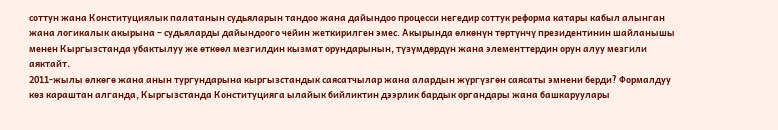соттун жана Конституциялык палатанын судьяларын тандоо жана дайындоо процесси негедир соттук реформа катары кабыл алынган жана логикалык акырына – судьяларды дайындоого чейин жеткирилген эмес. Акырында өлкөнүн төртүнчү президентинин шайланышы менен Кыргызстанда убактылуу же өткөөл мезгилдин кызмат орундарынын, түзүмдөрдүн жана элементтердин орун алуу мезгили аяктайт.
2011-жылы өлкөгө жана анын тургундарына кыргызстандык саясатчылар жана алардын жүргүзгөн саясаты эмнени берди? Формалдуу көз караштан алганда, Кыргызстанда Конституцияга ылайык бийликтин дээрлик бардык органдары жана башкаруулары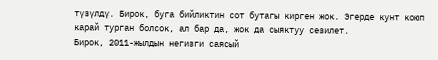түзүлдү. Бирок, буга бийликтин сот бутагы кирген жок. Эгерде кунт коюп карай турган болсок, ал бар да, жок да сыяктуу сезилет.
Бирок, 2011-жылдын негизги саясый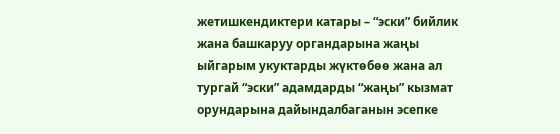жетишкендиктери катары – “эски” бийлик жана башкаруу органдарына жаңы ыйгарым укуктарды жүктөбөө жана ал тургай “эски” адамдарды “жаңы” кызмат орундарына дайындалбаганын эсепке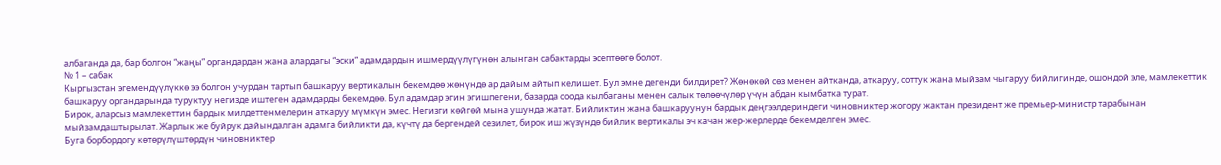албаганда да, бар болгон “жаңы” органдардан жана алардагы “эски” адамдардын ишмердүүлүгүнөн алынган сабактарды эсептөөгө болот.
№ 1 – сабак
Кыргызстан эгемендүүлүккө ээ болгон учурдан тартып башкаруу вертикалын бекемдөө жөнүндө ар дайым айтып келишет. Бул эмне дегенди билдирет? Жөнөкөй сөз менен айтканда, аткаруу, соттук жана мыйзам чыгаруу бийлигинде, ошондой эле, мамлекеттик башкаруу органдарында туруктуу негизде иштеген адамдарды бекемдөө. Бул адамдар эгин эгишпегени, базарда соода кылбаганы менен салык төлөөчүлөр үчүн абдан кымбатка турат.
Бирок, аларсыз мамлекеттин бардык милдеттенмелерин аткаруу мүмкүн эмес. Негизги көйгөй мына ушунда жатат. Бийликтин жана башкаруунун бардык деңгээлдериндеги чиновниктер жогору жактан президент же премьер-министр тарабынан мыйзамдаштырылат. Жарлык же буйрук дайындалган адамга бийликти да, күчтү да бергендей сезилет, бирок иш жүзүндө бийлик вертикалы эч качан жер-жерлерде бекемделген эмес.
Буга борбордогу көтөрүлүштөрдүн чиновниктер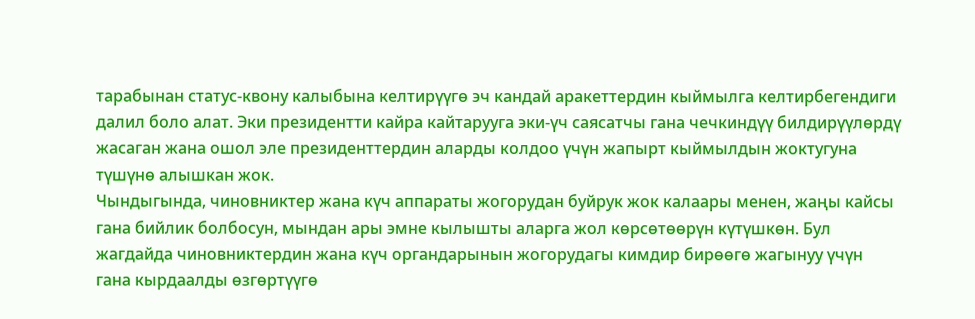тарабынан статус-квону калыбына келтирүүгө эч кандай аракеттердин кыймылга келтирбегендиги далил боло алат. Эки президентти кайра кайтарууга эки-үч саясатчы гана чечкиндүү билдирүүлөрдү жасаган жана ошол эле президенттердин аларды колдоо үчүн жапырт кыймылдын жоктугуна түшүнө алышкан жок.
Чындыгында, чиновниктер жана күч аппараты жогорудан буйрук жок калаары менен, жаңы кайсы гана бийлик болбосун, мындан ары эмне кылышты аларга жол көрсөтөөрүн күтүшкөн. Бул жагдайда чиновниктердин жана күч органдарынын жогорудагы кимдир бирөөгө жагынуу үчүн гана кырдаалды өзгөртүүгө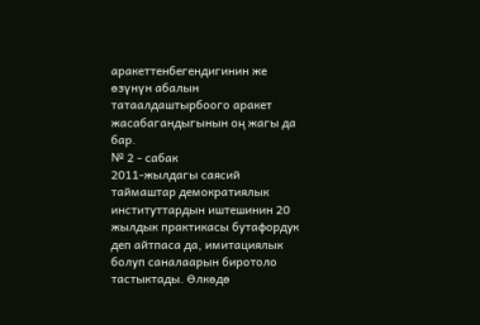аракеттенбегендигинин же өзүнүн абалын татаалдаштырбоого аракет жасабагандыгынын оң жагы да бар.
№ 2 - сабак
2011-жылдагы саясий таймаштар демократиялык институттардын иштешинин 20 жылдык практикасы бутафордук деп айтпаса да, имитациялык болуп саналаарын биротоло тастыктады. Өлкөдө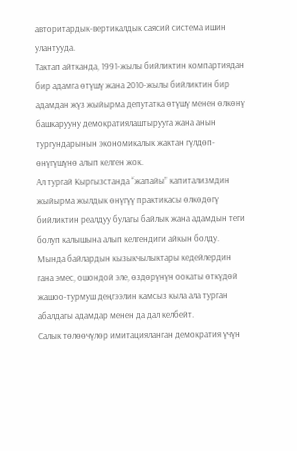авторитардык-вертикалдык саясий система ишин улантууда.
Тактап айтканда, 1991-жылы бийликтин компартиядан бир адамга өтүшү жана 2010-жылы бийликтин бир адамдан жүз жыйырма депутатка өтүшү менен өлкөнү башкарууну демократиялаштырууга жана анын тургундарынын экономикалык жактан гүлдөп-өнүгүшүнө алып келген жок.
Ал тургай Кыргызстанда “жапайы” капитализмдин жыйырма жылдык өнүгүү практикасы өлкөдөгү бийликтин реалдуу булагы байлык жана адамдын теги болуп калышына алып келгендиги айкын болду. Мында байлардын кызыкчылыктары кедейлердин гана эмес, ошондой эле, өздөрүнүн оокаты өткүдөй жашоо-турмуш деңгээлин камсыз кыла ала турган абалдагы адамдар менен да дал келбейт.
Салык төлөөчүлөр имитацияланган демократия үчүн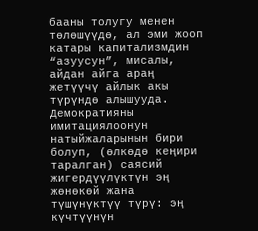бааны толугу менен төлөшүүдө, ал эми жооп катары капитализмдин “азуусун”, мисалы, айдан айга араң жетүүчү айлык акы түрүндө алышууда.
Демократияны имитациялоонун натыйжаларынын бири болуп, (өлкөдө кеңири таралган) саясий жигердүүлүктүн эң жөнөкөй жана түшүнүктүү түрү: эң күчтүүнүн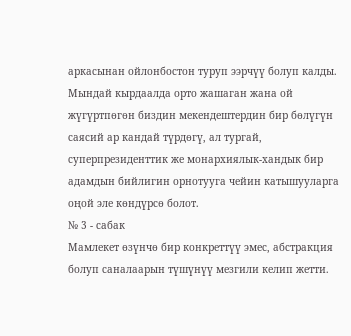аркасынан ойлонбостон туруп ээрчүү болуп калды. Мындай кырдаалда орто жашаган жана ой жүгүртпөгөн биздин мекендештердин бир бөлүгүн саясий ар кандай түрдөгү, ал тургай, суперпрезиденттик же монархиялык-хандык бир адамдын бийлигин орнотууга чейин катышууларга оңой эле көндүрсө болот.
№ 3 - сабак
Мамлекет өзүнчө бир конкреттүү эмес, абстракция болуп саналаарын түшүнүү мезгили келип жетти.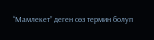“Мамлекет” деген сөз термин болуп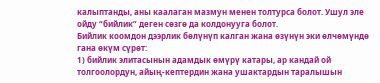калыптанды, аны каалаган мазмун менен толтурса болот. Ушул эле ойду “бийлик” деген сөзгө да колдонууга болот.
Бийлик коомдон дээрлик бөлүнүп калган жана өзүнүн эки өлчөмүндө гана өкүм сүрөт:
1) бийлик элитасынын адамдык өмүрү катары, ар кандай ой толгоолордун, айың-кептердин жана ушактардын таралышын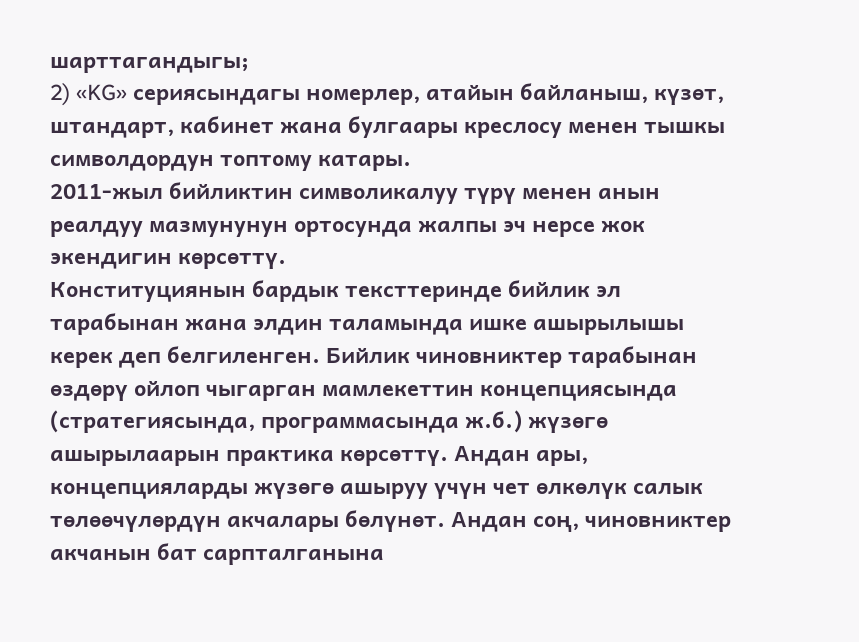шарттагандыгы;
2) «KG» сериясындагы номерлер, атайын байланыш, күзөт, штандарт, кабинет жана булгаары креслосу менен тышкы символдордун топтому катары.
2011-жыл бийликтин символикалуу түрү менен анын реалдуу мазмунунун ортосунда жалпы эч нерсе жок экендигин көрсөттү.
Конституциянын бардык тексттеринде бийлик эл тарабынан жана элдин таламында ишке ашырылышы керек деп белгиленген. Бийлик чиновниктер тарабынан өздөрү ойлоп чыгарган мамлекеттин концепциясында (стратегиясында, программасында ж.б.) жүзөгө ашырылаарын практика көрсөттү. Андан ары, концепцияларды жүзөгө ашыруу үчүн чет өлкөлүк салык төлөөчүлөрдүн акчалары бөлүнөт. Андан соң, чиновниктер акчанын бат сарпталганына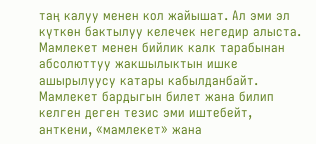таң калуу менен кол жайышат. Ал эми эл күткөн бактылуу келечек негедир алыста.
Мамлекет менен бийлик калк тарабынан абсолюттуу жакшылыктын ишке ашырылуусу катары кабылданбайт. Мамлекет бардыгын билет жана билип келген деген тезис эми иштебейт, анткени, «мамлекет» жана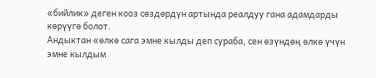«бийлик» деген кооз сөздөрдүн артында реалдуу гана адамдарды көрүүгө болот.
Андыктан «өлкө сага эмне кылды деп сураба, сен өзүндөң өлкө үчүн эмне кылдым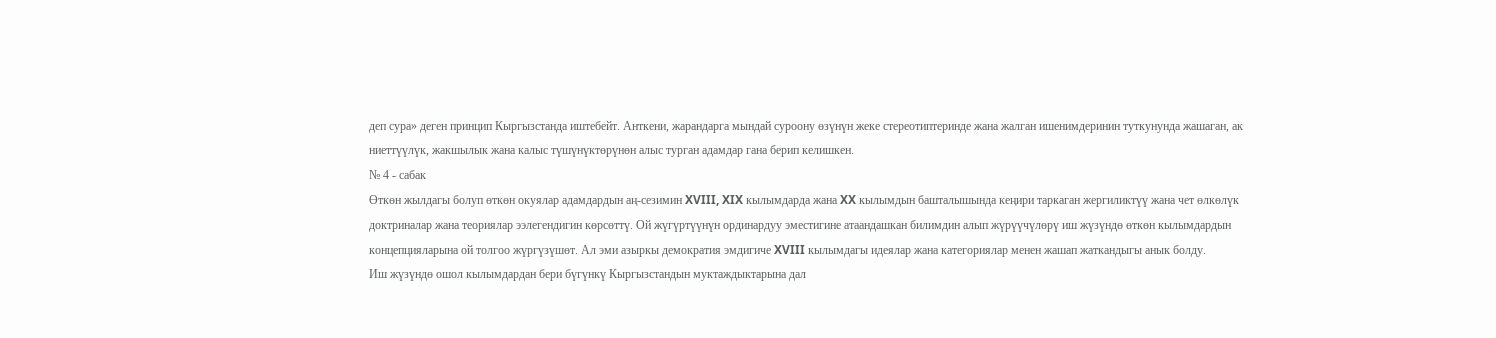деп сура» деген принцип Кыргызстанда иштебейт. Анткени, жарандарга мындай суроону өзүнүн жеке стереотиптеринде жана жалган ишенимдеринин туткунунда жашаган, ак ниеттүүлүк, жакшылык жана калыс түшүнүктөрүнөн алыс турган адамдар гана берип келишкен.
№ 4 - сабак
Өткөн жылдагы болуп өткөн окуялар адамдардын аң-сезимин XVIII, XIX кылымдарда жана XX кылымдын башталышында кеңири таркаган жергиликтүү жана чет өлкөлүк доктриналар жана теориялар ээлегендигин көрсөттү. Ой жүгүртүүнүн ординардуу эместигине атаандашкан билимдин алып жүрүүчүлөрү иш жүзүндө өткөн кылымдардын концепцияларына ой толгоо жүргүзүшөт. Ал эми азыркы демократия эмдигиче XVIII кылымдагы идеялар жана категориялар менен жашап жаткандыгы анык болду.
Иш жүзүндө ошол кылымдардан бери бүгүнкү Кыргызстандын муктаждыктарына дал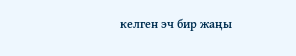келген эч бир жаңы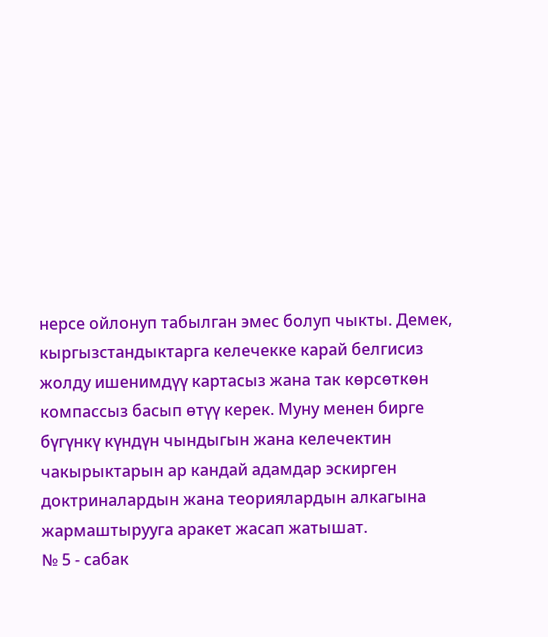нерсе ойлонуп табылган эмес болуп чыкты. Демек, кыргызстандыктарга келечекке карай белгисиз жолду ишенимдүү картасыз жана так көрсөткөн компассыз басып өтүү керек. Муну менен бирге бүгүнкү күндүн чындыгын жана келечектин чакырыктарын ар кандай адамдар эскирген доктриналардын жана теориялардын алкагына жармаштырууга аракет жасап жатышат.
№ 5 - сабак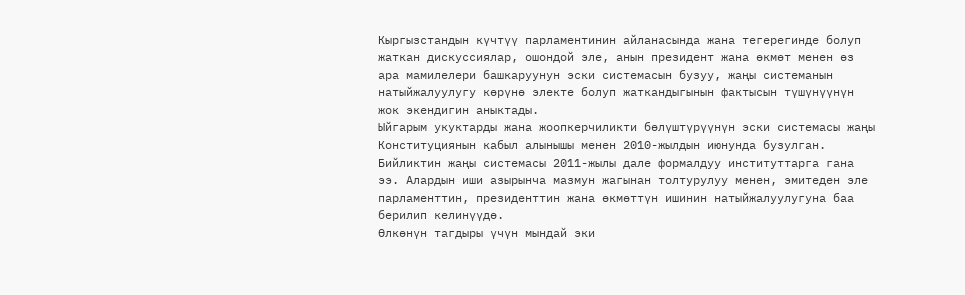Кыргызстандын күчтүү парламентинин айланасында жана тегерегинде болуп жаткан дискуссиялар, ошондой эле, анын президент жана өкмөт менен өз ара мамилелери башкаруунун эски системасын бузуу, жаңы системанын натыйжалуулугу көрүнө электе болуп жаткандыгынын фактысын түшүнүүнүн жок экендигин аныктады.
Ыйгарым укуктарды жана жоопкерчиликти бөлүштүрүүнүн эски системасы жаңы Конституциянын кабыл алынышы менен 2010-жылдын июнунда бузулган. Бийликтин жаңы системасы 2011-жылы дале формалдуу институттарга гана ээ. Алардын иши азырынча мазмун жагынан толтурулуу менен, эмитеден эле парламенттин, президенттин жана өкмөттүн ишинин натыйжалуулугуна баа берилип келинүүдө.
Өлкөнүн тагдыры үчүн мындай эки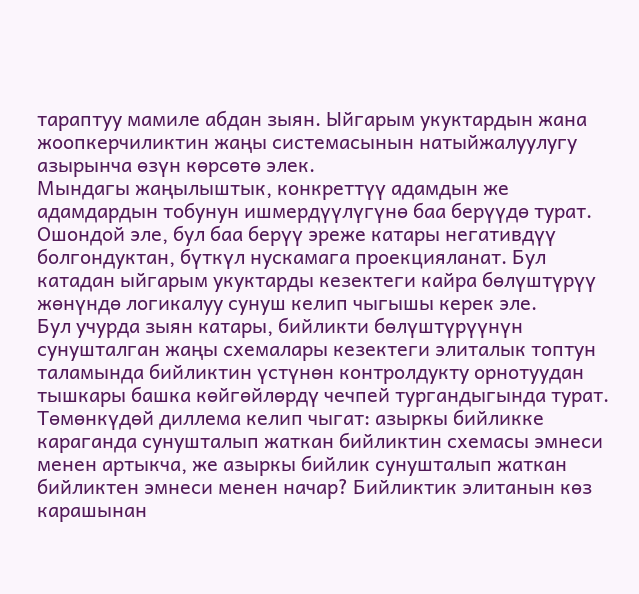тараптуу мамиле абдан зыян. Ыйгарым укуктардын жана жоопкерчиликтин жаңы системасынын натыйжалуулугу азырынча өзүн көрсөтө элек.
Мындагы жаңылыштык, конкреттүү адамдын же адамдардын тобунун ишмердүүлүгүнө баа берүүдө турат. Ошондой эле, бул баа берүү эреже катары негативдүү болгондуктан, бүткүл нускамага проекцияланат. Бул катадан ыйгарым укуктарды кезектеги кайра бөлүштүрүү жөнүндө логикалуу сунуш келип чыгышы керек эле.
Бул учурда зыян катары, бийликти бөлүштүрүүнүн сунушталган жаңы схемалары кезектеги элиталык топтун таламында бийликтин үстүнөн контролдукту орнотуудан тышкары башка көйгөйлөрдү чечпей тургандыгында турат.
Төмөнкүдөй диллема келип чыгат: азыркы бийликке караганда сунушталып жаткан бийликтин схемасы эмнеси менен артыкча, же азыркы бийлик сунушталып жаткан бийликтен эмнеси менен начар? Бийликтик элитанын көз карашынан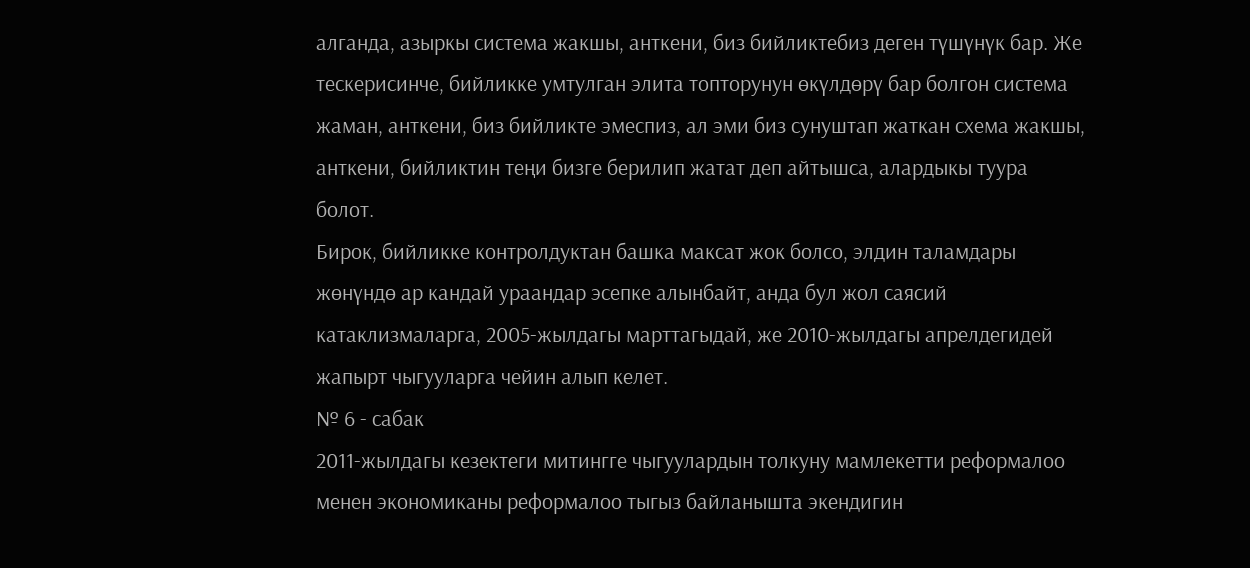алганда, азыркы система жакшы, анткени, биз бийликтебиз деген түшүнүк бар. Же тескерисинче, бийликке умтулган элита топторунун өкүлдөрү бар болгон система жаман, анткени, биз бийликте эмеспиз, ал эми биз сунуштап жаткан схема жакшы, анткени, бийликтин теңи бизге берилип жатат деп айтышса, алардыкы туура болот.
Бирок, бийликке контролдуктан башка максат жок болсо, элдин таламдары жөнүндө ар кандай ураандар эсепке алынбайт, анда бул жол саясий катаклизмаларга, 2005-жылдагы марттагыдай, же 2010-жылдагы апрелдегидей жапырт чыгууларга чейин алып келет.
№ 6 - сабак
2011-жылдагы кезектеги митингге чыгуулардын толкуну мамлекетти реформалоо менен экономиканы реформалоо тыгыз байланышта экендигин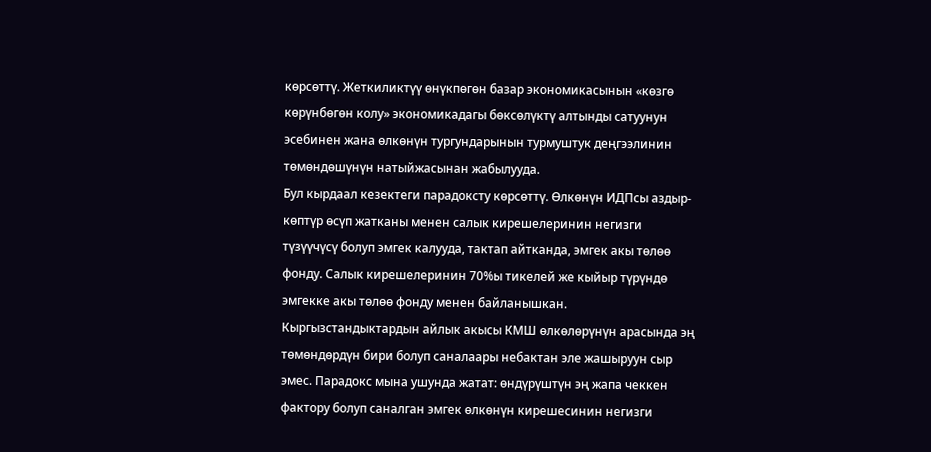көрсөттү. Жеткиликтүү өнүкпөгөн базар экономикасынын «көзгө көрүнбөгөн колу» экономикадагы бөксөлүктү алтынды сатуунун эсебинен жана өлкөнүн тургундарынын турмуштук деңгээлинин төмөндөшүнүн натыйжасынан жабылууда.
Бул кырдаал кезектеги парадоксту көрсөттү. Өлкөнүн ИДПсы аздыр-көптүр өсүп жатканы менен салык кирешелеринин негизги түзүүчүсү болуп эмгек калууда, тактап айтканда, эмгек акы төлөө фонду. Салык кирешелеринин 70%ы тикелей же кыйыр түрүндө эмгекке акы төлөө фонду менен байланышкан. Кыргызстандыктардын айлык акысы КМШ өлкөлөрүнүн арасында эң төмөндөрдүн бири болуп саналаары небактан эле жашыруун сыр эмес. Парадокс мына ушунда жатат: өндүрүштүн эң жапа чеккен фактору болуп саналган эмгек өлкөнүн кирешесинин негизги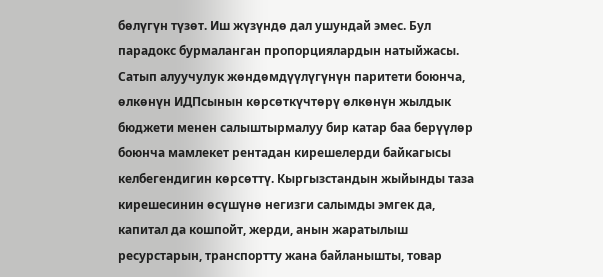бөлүгүн түзөт. Иш жүзүндө дал ушундай эмес. Бул парадокс бурмаланган пропорциялардын натыйжасы.
Сатып алуучулук жөндөмдүүлүгүнүн паритети боюнча, өлкөнүн ИДПсынын көрсөткүчтөрү өлкөнүн жылдык бюджети менен салыштырмалуу бир катар баа берүүлөр боюнча мамлекет рентадан кирешелерди байкагысы келбегендигин көрсөттү. Кыргызстандын жыйынды таза кирешесинин өсүшүнө негизги салымды эмгек да, капитал да кошпойт, жерди, анын жаратылыш ресурстарын, транспортту жана байланышты, товар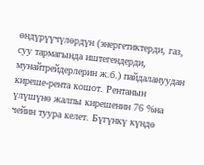өндүрүүчүлөрдүн (энергетиктерди, газ, суу тармагында иштегендерди, мунайтрейдерлерин ж.б.) пайдалануудан киреше-рента кошот. Рентанын үлүшүнө жалпы кирешенин 76 %на чейин туура келет. Бүгүнкү күндө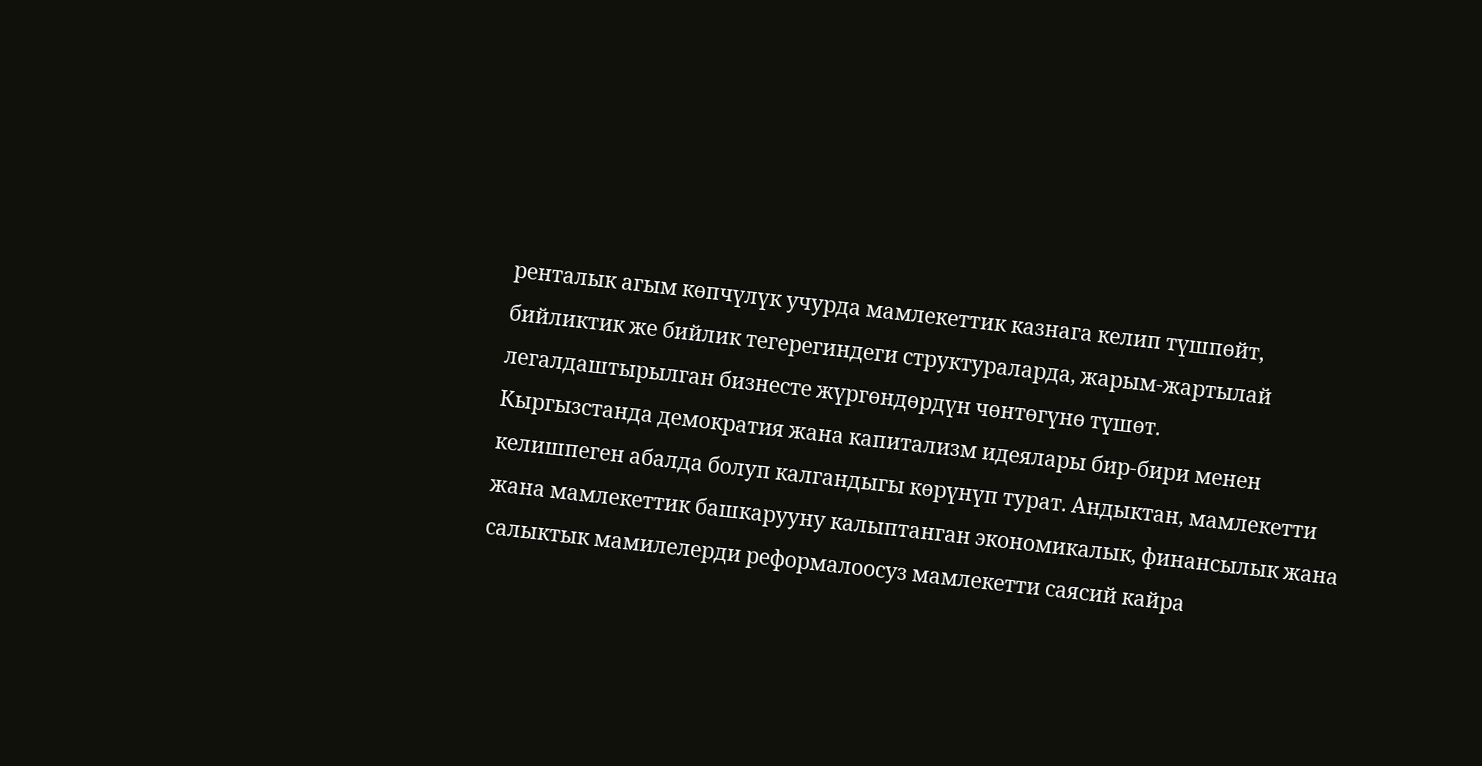ренталык агым көпчүлүк учурда мамлекеттик казнага келип түшпөйт, бийликтик же бийлик тегерегиндеги структураларда, жарым-жартылай легалдаштырылган бизнесте жүргөндөрдүн чөнтөгүнө түшөт.
Кыргызстанда демократия жана капитализм идеялары бир-бири менен келишпеген абалда болуп калгандыгы көрүнүп турат. Андыктан, мамлекетти жана мамлекеттик башкарууну калыптанган экономикалык, финансылык жана салыктык мамилелерди реформалоосуз мамлекетти саясий кайра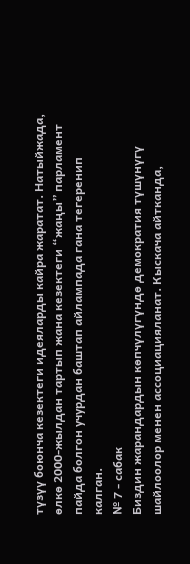түзүү боюнча кезектеги идеяларды кайра жаратат. Натыйжада, өлкө 2000-жылдан тартып жана кезектеги “жаңы” парламент пайда болгон учурдан баштап айлампада гана тегеренип калган.
№ 7 - сабак
Биздин жарандардын көпчүлүгүндө демократия түшүнүгү шайлоолор менен ассоциацияланат. Кыскача айтканда,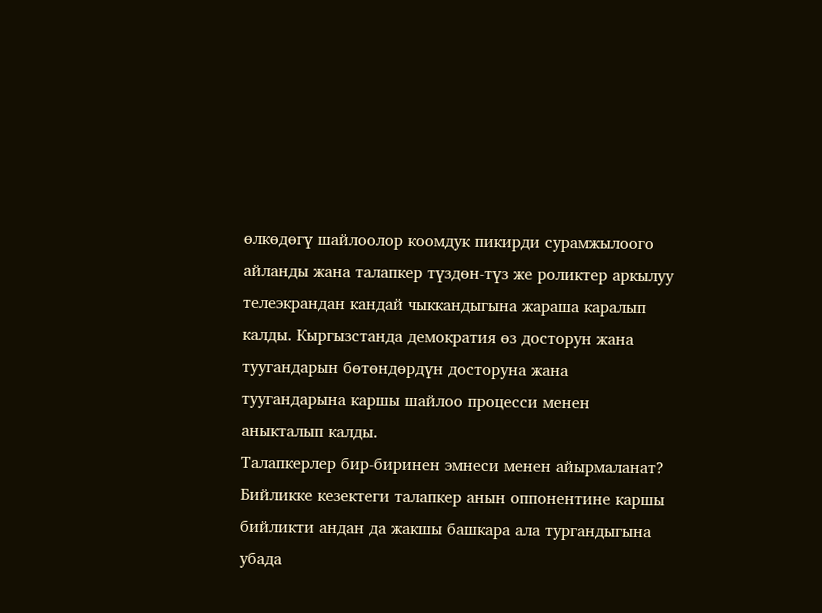өлкөдөгү шайлоолор коомдук пикирди сурамжылоого айланды жана талапкер түздөн-түз же роликтер аркылуу телеэкрандан кандай чыккандыгына жараша каралып калды. Кыргызстанда демократия өз досторун жана туугандарын бөтөндөрдүн досторуна жана туугандарына каршы шайлоо процесси менен аныкталып калды.
Талапкерлер бир-биринен эмнеси менен айырмаланат? Бийликке кезектеги талапкер анын оппонентине каршы бийликти андан да жакшы башкара ала тургандыгына убада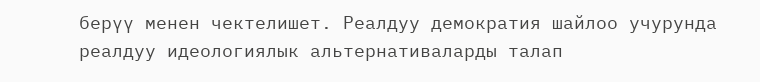берүү менен чектелишет. Реалдуу демократия шайлоо учурунда реалдуу идеологиялык альтернативаларды талап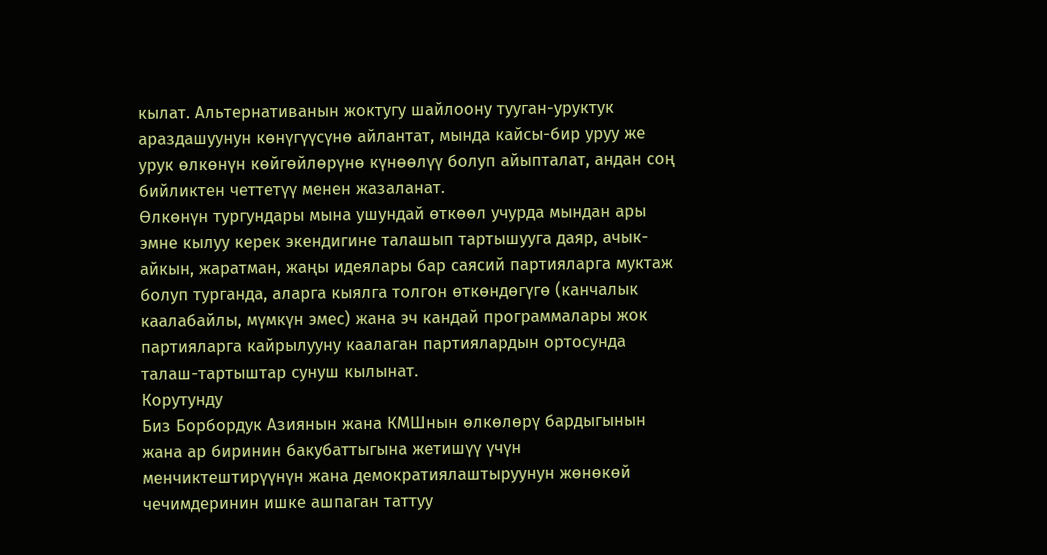кылат. Альтернативанын жоктугу шайлоону тууган-уруктук араздашуунун көнүгүүсүнө айлантат, мында кайсы-бир уруу же урук өлкөнүн көйгөйлөрүнө күнөөлүү болуп айыпталат, андан соң бийликтен четтетүү менен жазаланат.
Өлкөнүн тургундары мына ушундай өткөөл учурда мындан ары эмне кылуу керек экендигине талашып тартышууга даяр, ачык-айкын, жаратман, жаңы идеялары бар саясий партияларга муктаж болуп турганда, аларга кыялга толгон өткөндөгүгө (канчалык каалабайлы, мүмкүн эмес) жана эч кандай программалары жок партияларга кайрылууну каалаган партиялардын ортосунда талаш-тартыштар сунуш кылынат.
Корутунду
Биз Борбордук Азиянын жана КМШнын өлкөлөрү бардыгынын жана ар биринин бакубаттыгына жетишүү үчүн менчиктештирүүнүн жана демократиялаштыруунун жөнөкөй чечимдеринин ишке ашпаган таттуу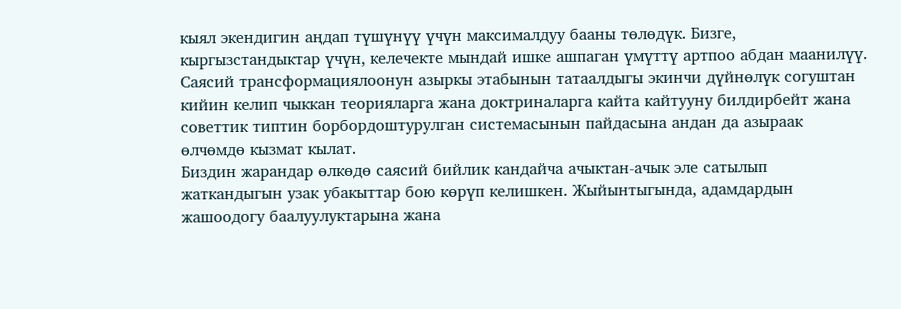кыял экендигин аңдап түшүнүү үчүн максималдуу бааны төлөдүк. Бизге, кыргызстандыктар үчүн, келечекте мындай ишке ашпаган үмүттү артпоо абдан маанилүү.
Саясий трансформациялоонун азыркы этабынын татаалдыгы экинчи дүйнөлүк согуштан кийин келип чыккан теорияларга жана доктриналарга кайта кайтууну билдирбейт жана советтик типтин борбордоштурулган системасынын пайдасына андан да азыраак өлчөмдө кызмат кылат.
Биздин жарандар өлкөдө саясий бийлик кандайча ачыктан-ачык эле сатылып жаткандыгын узак убакыттар бою көрүп келишкен. Жыйынтыгында, адамдардын жашоодогу баалуулуктарына жана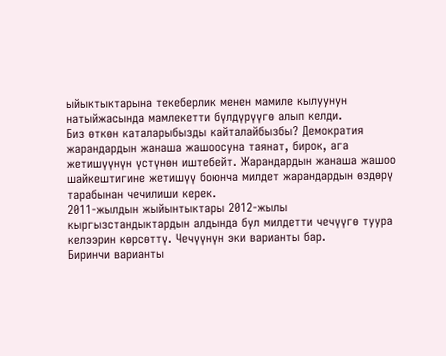ыйыктыктарына текеберлик менен мамиле кылуунун натыйжасында мамлекетти бүлдүрүүгө алып келди.
Биз өткөн каталарыбызды кайталайбызбы? Демократия жарандардын жанаша жашоосуна таянат, бирок, ага жетишүүнүн үстүнөн иштебейт. Жарандардын жанаша жашоо шайкештигине жетишүү боюнча милдет жарандардын өздөрү тарабынан чечилиши керек.
2011-жылдын жыйынтыктары 2012-жылы кыргызстандыктардын алдында бул милдетти чечүүгө туура келээрин көрсөттү. Чечүүнүн эки варианты бар.
Биринчи варианты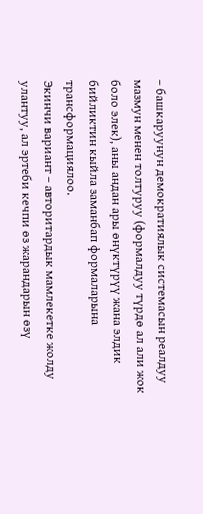– башкаруунун демократиялык системасын реалдуу мазмун менен толтуруу (формалдуу түрдө ал али жок боло элек), аны андан ары өнүктүрүү жана элдик бийликтин кыйла заманбап формаларына трансформациялоо.
Экинчи вариант – авторитардык мамлекетке жолду улантуу, ал эртеби кечпи өз жарандарын өзү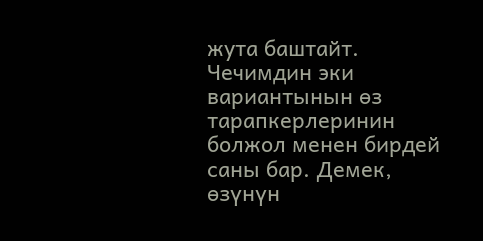жута баштайт.
Чечимдин эки вариантынын өз тарапкерлеринин болжол менен бирдей саны бар. Демек, өзүнүн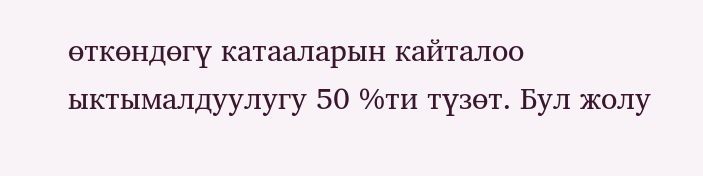өткөндөгү катааларын кайталоо ыктымалдуулугу 50 %ти түзөт. Бул жолу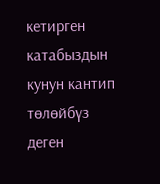кетирген катабыздын кунун кантип төлөйбүз деген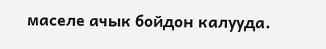маселе ачык бойдон калууда.